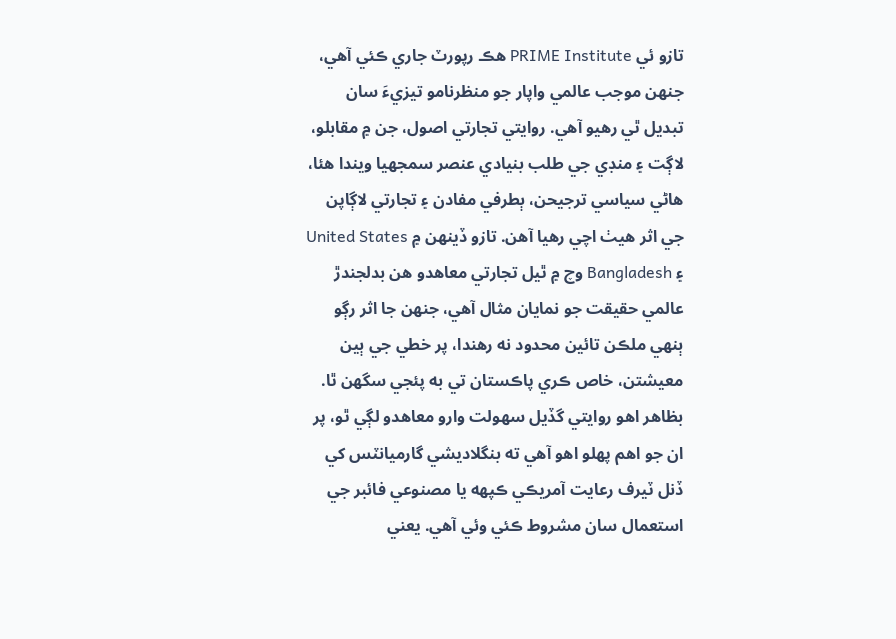تازو ئي PRIME Institute هڪ رپورٽ جاري ڪئي آهي، جنهن موجب عالمي واپار جو منظرنامو تيزيءَ سان تبديل ٿي رهيو آهي. روايتي تجارتي اصول، جن ۾ مقابلو، لاڳت ۽ منڊي جي طلب بنيادي عنصر سمجهيا ويندا هئا، هاڻي سياسي ترجيحن، ٻطرفي مفادن ۽ تجارتي لاڳاپن جي اثر هيٺ اچي رهيا آهن. تازو ڏينهن ۾ United States ۽ Bangladesh وچ ۾ ٿيل تجارتي معاهدو هن بدلجندڙ عالمي حقيقت جو نمايان مثال آهي، جنهن جا اثر رڳو ٻنهي ملڪن تائين محدود نه رهندا، پر خطي جي ٻين معيشتن، خاص ڪري پاڪستان تي به پئجي سگهن ٿا. بظاهر اهو روايتي گڏيل سهولت وارو معاهدو لڳي ٿو، پر ان جو اهم پهلو اهو آهي ته بنگلاديشي گارميانٽس کي ڏنل ٽيرف رعايت آمريڪي ڪپهه يا مصنوعي فائبر جي استعمال سان مشروط ڪئي وئي آهي. يعني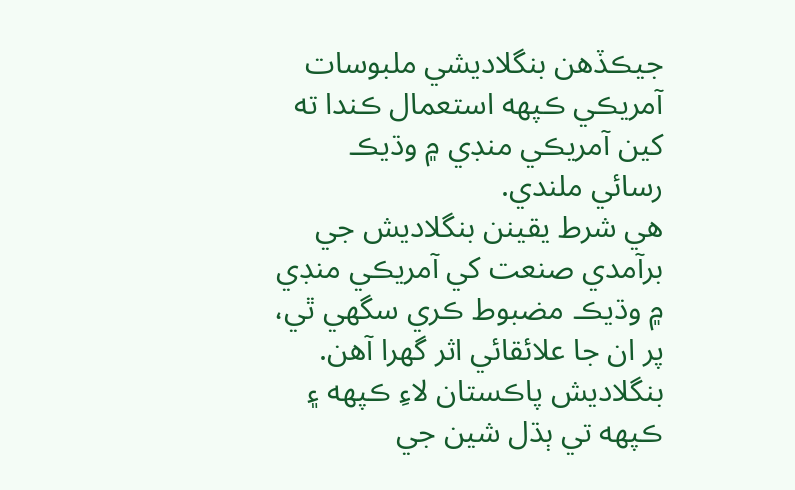جيڪڏهن بنگلاديشي ملبوسات آمريڪي ڪپهه استعمال ڪندا ته کين آمريڪي منڊي ۾ وڌيڪ رسائي ملندي.
هي شرط يقينن بنگلاديش جي برآمدي صنعت کي آمريڪي منڊي ۾ وڌيڪ مضبوط ڪري سگهي ٿي، پر ان جا علائقائي اثر گهرا آهن. بنگلاديش پاڪستان لاءِ ڪپهه ۽ ڪپهه تي ٻڌل شين جي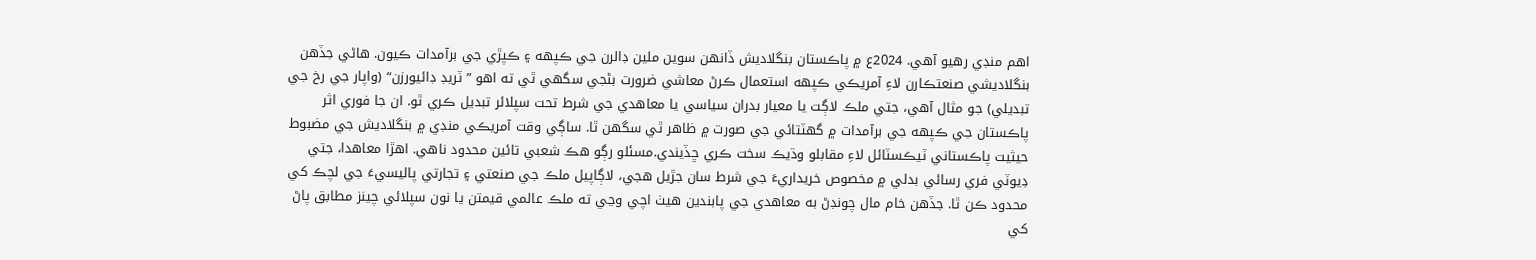اهم منڊي رهيو آهي. 2024ع ۾ پاڪستان بنگلاديش ڏانهن سوين ملين ڊالرن جي ڪپهه ۽ ڪپڙي جي برآمدات ڪيون. هاڻي جڏهن بنگلاديشي صنعتڪارن لاءِ آمريڪي ڪپهه استعمال ڪرڻ معاشي ضرورت بڻجي سگهي ٿي ته اهو ”ٽريڊ ڊائيورزن“ (واپار جي رخ جي تبديلي) جو مثال آهي، جتي ملڪ لاڳت يا معيار بدران سياسي يا معاهدي جي شرط تحت سپلائر تبديل ڪري ٿو. ان جا فوري اثر پاڪستان جي ڪپهه جي برآمدات ۾ گهٽتائي جي صورت ۾ ظاهر ٿي سگهن ٿا. ساڳي وقت آمريڪي منڊي ۾ بنگلاديش جي مضبوط حيثيت پاڪستاني ٽيڪسٽائل لاءِ مقابلو وڌيڪ سخت ڪري ڇڏيندي.مسئلو رڳو هڪ شعبي تائين محدود ناهي. اهڙا معاهدا، جتي ڊيوٽي فري رسائي بدلي ۾ مخصوص خريداريءَ جي شرط سان جڙيل هجي، لاڳاپيل ملڪ جي صنعتي ۽ تجارتي پاليسيءَ جي لچڪ کي محدود ڪن ٿا. جڏهن خام مال چونڊڻ به معاهدي جي پابندين هيٺ اچي وڃي ته ملڪ عالمي قيمتن يا نون سپلائي چينز مطابق پاڻ کي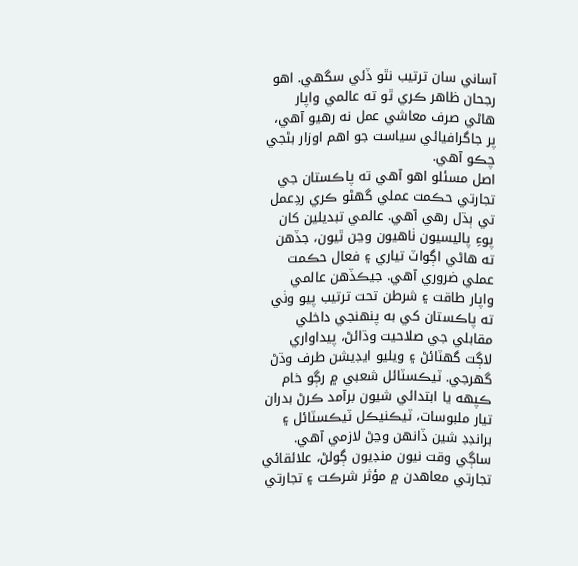آساني سان ترتيب نٿو ڏئي سگهي. اهو رجحان ظاهر ڪري ٿو ته عالمي واپار هاڻي صرف معاشي عمل نه رهيو آهي، پر جاگرافيائي سياست جو اهم اوزار بڻجي چڪو آهي.
اصل مسئلو اهو آهي ته پاڪستان جي تجارتي حڪمت عملي گهڻو ڪري ردِعمل تي ٻڌل رهي آهي. عالمي تبديلين کان پوءِ پاليسيون ٺاهيون وڃن ٿيون، جڏهن ته هاڻي اڳواٽ تياري ۽ فعال حڪمت عملي ضروري آهي. جيڪڏهن عالمي واپار طاقت ۽ شرطن تحت ترتيب پيو وٺي ته پاڪستان کي به پنهنجي داخلي مقابلي جي صلاحيت وڌائڻ، پيداواري لاڳت گهٽائڻ ۽ ويليو ايڊيشن طرف وڌڻ گهرجي. ٽيڪسٽائل شعبي ۾ رڳو خام ڪپهه يا ابتدائي شيون برآمد ڪرڻ بدران تيار ملبوسات، ٽيڪنيڪل ٽيڪسٽائل ۽ برانڊڊ شين ڏانهن وڃڻ لازمي آهي. ساڳي وقت نيون منڊيون ڳولڻ، علائقائي تجارتي معاهدن ۾ مؤثر شرڪت ۽ تجارتي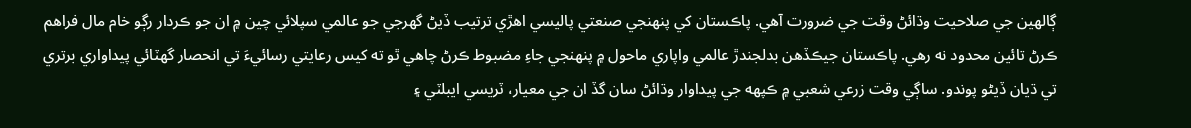ڳالهين جي صلاحيت وڌائڻ وقت جي ضرورت آهي. پاڪستان کي پنهنجي صنعتي پاليسي اهڙي ترتيب ڏيڻ گهرجي جو عالمي سپلائي چين ۾ ان جو ڪردار رڳو خام مال فراهم ڪرڻ تائين محدود نه رهي. پاڪستان جيڪڏهن بدلجندڙ عالمي واپاري ماحول ۾ پنهنجي جاءِ مضبوط ڪرڻ چاهي ٿو ته کيس رعايتي رسائيءَ تي انحصار گهٽائي پيداواري برتري تي ڌيان ڏيڻو پوندو. ساڳي وقت زرعي شعبي ۾ ڪپهه جي پيداوار وڌائڻ سان گڏ ان جي معيار، ٽريسي ايبلٽي ۽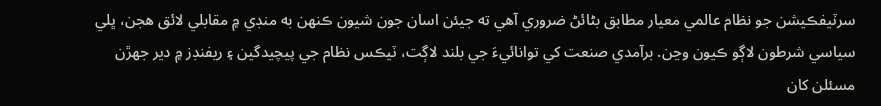سرٽيفڪيشن جو نظام عالمي معيار مطابق بڻائڻ ضروري آهي ته جيئن اسان جون شيون ڪنهن به منڊي ۾ مقابلي لائق هجن، ڀلي سياسي شرطون لاڳو ڪيون وڃن. برآمدي صنعت کي توانائيءَ جي بلند لاڳت، ٽيڪس نظام جي پيچيدگين ۽ ريفنڊز ۾ دير جهڙن مسئلن کان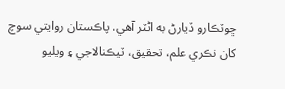ڇوٽڪارو ڏيارڻ به اڻٽر آهي. پاڪستان روايتي سوچ کان نڪري علم، تحقيق، ٽيڪنالاجي ۽ ويليو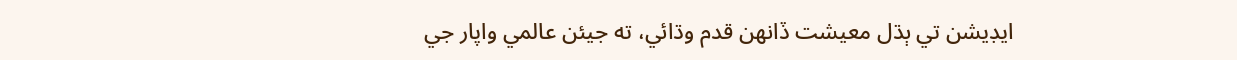ايڊيشن تي ٻڌل معيشت ڏانهن قدم وڌائي، ته جيئن عالمي واپار جي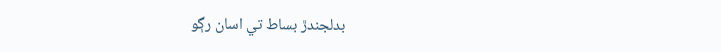بدلجندڙ بساط تي اسان رڳو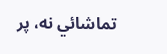تماشائي نه، پر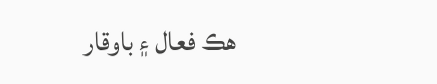هڪ فعال ۽ باوقار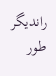رانديگر طور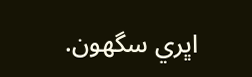اڀري سگهون.